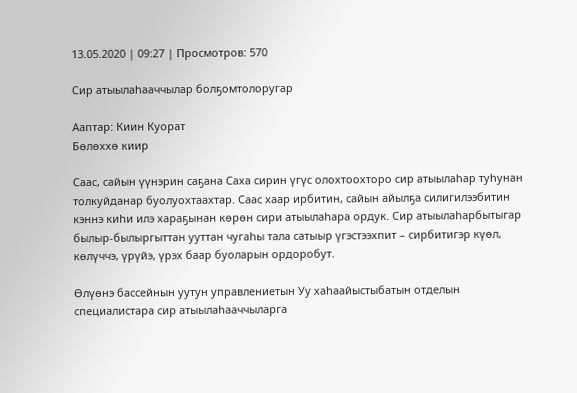13.05.2020 | 09:27 | Просмотров: 570

Сир атыылаһааччылар болҕомтолоругар

Ааптар: Киин Куорат
Бөлөххө киир

Саас, сайын үүнэрин саҕана Саха сирин үгүс олохтоохторо сир атыылаһар туһунан толкуйданар буолуохтаахтар. Саас хаар ирбитин, сайын айылҕа силигилээбитин кэннэ киһи илэ хараҕынан көрөн сири атыылаһара ордук. Сир атыылаһарбытыгар былыр-былыргыттан ууттан чугаһы тала сатыыр үгэстээхпит – сирбитигэр күөл, көлүччэ, үрүйэ, үрэх баар буоларын ордоробут.

Өлүөнэ бассейнын уутун управлениетын Уу хаһаайыстыбатын отделын специалистара сир атыылаһааччыларга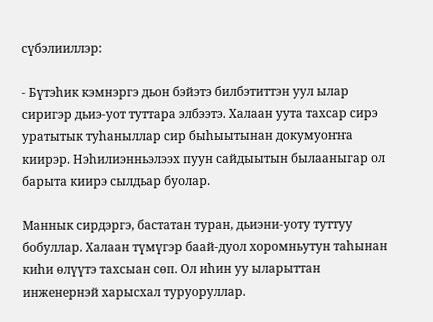сүбэлииллэр:

- Бүтэһик кэмнэргэ дьон бэйэтэ билбэтиттэн уул ылар сиригэр дьиэ-уот туттара элбээтэ. Халаан уута тахсар сирэ уратытык туһаныллар сир быһыытынан докумуоҥҥа киирэр. Нэһилиэнньэлээх пуун сайдыытын былааныгар ол барыта киирэ сылдьар буолар.

Маннык сирдэргэ, бастатан туран, дьиэни-уоту туттуу бобуллар. Халаан түмүгэр баай-дуол хоромньутун таһынан киһи өлүүтэ тахсыан сөп. Ол иһин уу ыларыттан инженернэй харысхал туруоруллар.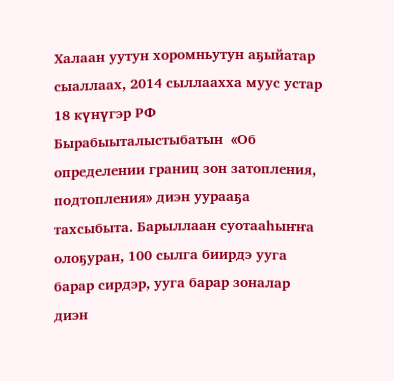Халаан уутун хоромньутун аҕыйатар сыаллаах, 2014 сыллаахха муус устар 18 күнүгэр РФ Бырабыыталыстыбатын  «Об определении границ зон затопления, подтопления» диэн уурааҕа тахсыбыта. Барыллаан суотааһыҥҥа олоҕуран, 100 сылга биирдэ ууга барар сирдэр, ууга барар зоналар диэн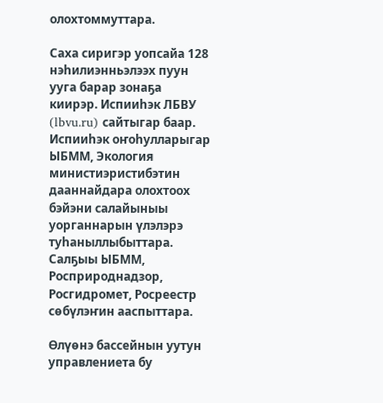олохтоммуттара.

Саха сиригэр уопсайа 128 нэһилиэнньэлээх пуун ууга барар зонаҕа киирэр. Испииһэк ЛБВУ (lbvu.ru) сайтыгар баар. Испииһэк оҥоһулларыгар ЫБММ, Экология министиэристибэтин дааннайдара олохтоох бэйэни салайыныы уорганнарын үлэлэрэ туһаныллыбыттара. Салҕыы ЫБММ, Росприроднадзор, Росгидромет, Росреестр сөбүлэҥин ааспыттара.

Өлүөнэ бассейнын уутун управлениета бу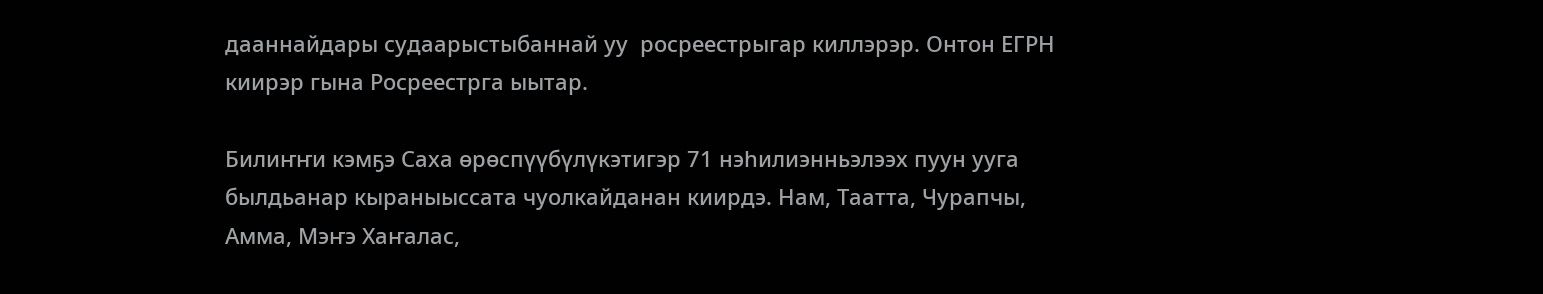дааннайдары судаарыстыбаннай уу  росреестрыгар киллэрэр. Онтон ЕГРН киирэр гына Росреестрга ыытар.

Билиҥҥи кэмҕэ Саха өрөспүүбүлүкэтигэр 71 нэһилиэнньэлээх пуун ууга былдьанар кыраныыссата чуолкайданан киирдэ. Нам, Таатта, Чурапчы, Амма, Мэҥэ Хаҥалас,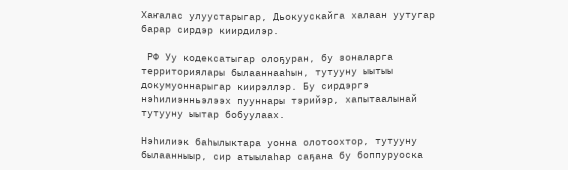Хаҥалас улуустарыгар, Дьокуускайга халаан уутугар барар сирдэр киирдилэр.

 РФ Уу кодексатыгар олоҕуран, бу зоналарга территориялары былааннааһын, тутууну ыытыы докумуоннарыгар киирэллэр. Бу сирдэргэ нэһилиэнньэлээх пууннары тэрийэр, хапытаалынай тутууну ыытар бобуулаах.

Нэһилиэк баһылыктара уонна олотоохтор, тутууну былаанныыр, сир атыылаһар саҕана бу боппуруоска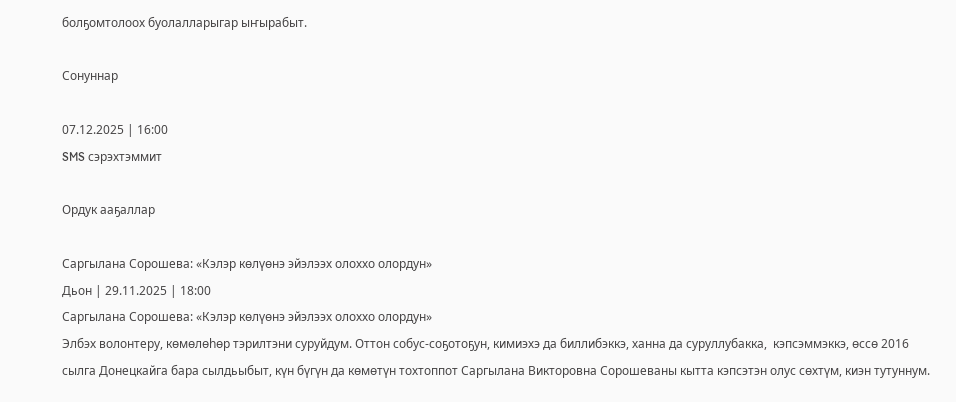болҕомтолоох буолалларыгар ыҥырабыт.

Сонуннар

07.12.2025 | 16:00
SMS сэрэхтэммит

Ордук ааҕаллар

Саргылана Сорошева: «Кэлэр көлүөнэ эйэлээх олоххо олордун»
Дьон | 29.11.2025 | 18:00
Саргылана Сорошева: «Кэлэр көлүөнэ эйэлээх олоххо олордун»
Элбэх волонтеру, көмөлөһөр тэрилтэни суруйдум. Оттон собус-соҕотоҕун, кимиэхэ да биллибэккэ, ханна да суруллубакка,  кэпсэммэккэ, өссө 2016 сылга Донецкайга бара сылдьыбыт, күн бүгүн да көмөтүн тохтоппот Саргылана Викторовна Сорошеваны кытта кэпсэтэн олус сөхтүм, киэн тутуннум.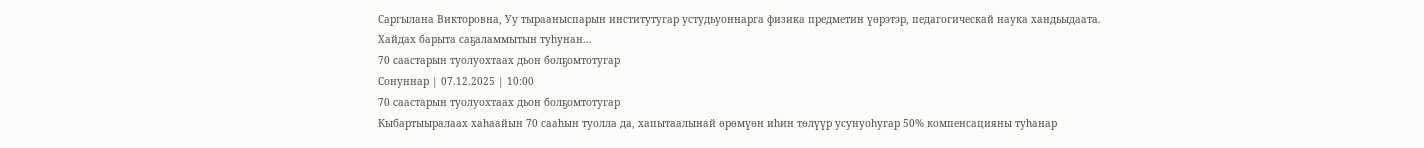Саргылана Викторовна, Уу тырааныспарын институтугар устудьуоннарга физика предметин үөрэтэр, педагогическай наука хандьыдаата. Хайдах барыта саҕаламмытын туһунан...
70 саастарын туолуохтаах дьон болҕомтотугар
Сонуннар | 07.12.2025 | 10:00
70 саастарын туолуохтаах дьон болҕомтотугар
Кыбартыыралаах хаһаайын 70 сааһын туолла да, хапытаалынай өрөмүөн иһин төлүүр усунуоһугар 50% компенсацияны туһанар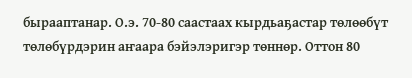бырааптанар. О.э. 70-80 саастаах кырдьаҕастар төлөөбүт төлөбүрдэрин аҥаара бэйэлэригэр төннөр. Оттон 80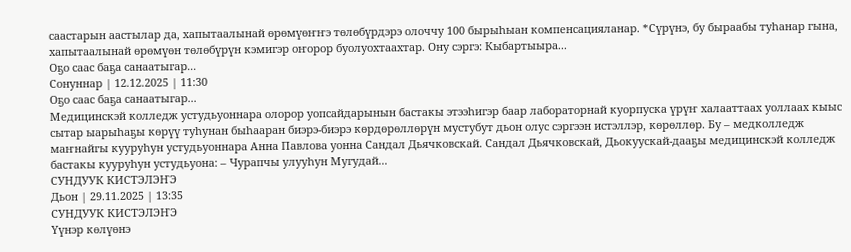саастарын аастылар да, хапытаалынай өрөмүөҥҥэ төлөбүрдэрэ олоччу 100 бырыһыан компенсацияланар. *Сүрүнэ, бу быраабы туһанар гына, хапытаалынай өрөмүөн төлөбүрүн кэмигэр оҥорор буолуохтаахтар. Ону сэргэ: Кыбартыыра...
Оҕо саас баҕа санаатыгар...
Сонуннар | 12.12.2025 | 11:30
Оҕо саас баҕа санаатыгар...
Медицинскэй колледж устудьуоннара олорор уопсайдарынын бастакы этээһигэр баар лабораторнай куорпуска үрүҥ халааттаах уоллаах кыыс сытар ыарыһаҕы көрүү туһунан быһааран биэрэ-биэрэ көрдөрөллөрүн мустубут дьон олус сэргээн истэллэр, көрөллөр. Бу – медколледж маҥнайгы кууруһун устудьуоннара Анна Павлова уонна Сандал Дьячковскай. Сандал Дьячковскай, Дьокуускай-дааҕы медицинскэй колледж бастакы кууруһун устудьуона: – Чурапчы улууһун Мугудай...
СУНДУУК КИСТЭЛЭҤЭ
Дьон | 29.11.2025 | 13:35
СУНДУУК КИСТЭЛЭҤЭ
Үүнэр көлүөнэ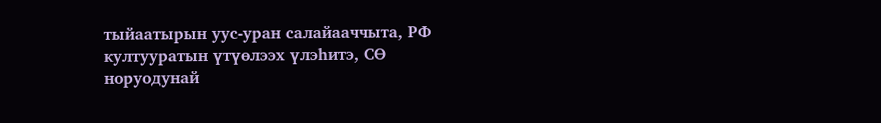тыйаатырын уус-уран салайааччыта, РФ култууратын үтүөлээх үлэһитэ, СӨ норуодунай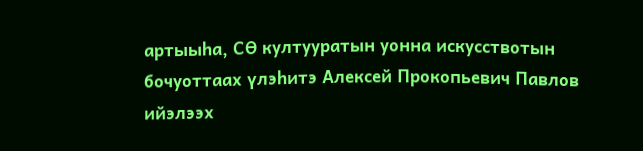артыыһа, СӨ култууратын уонна искусствотын бочуоттаах үлэһитэ Алексей Прокопьевич Павлов ийэлээх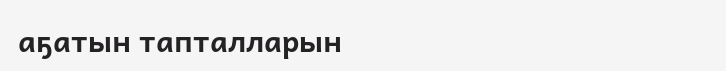аҕатын тапталларын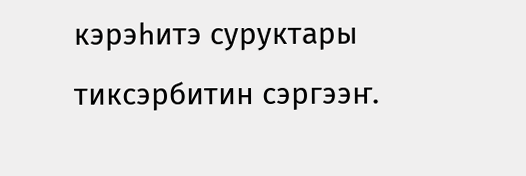кэрэһитэ суруктары тиксэрбитин сэргээҥ.